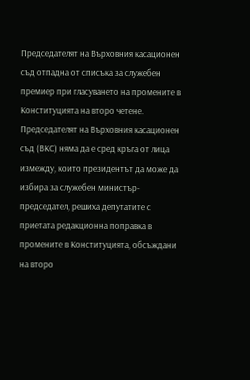Председателят на Върховния касационен съд отпадна от списъка за служебен премиер при гласуването на промените в Конституцията на второ четене.
Председателят на Върховния касационен съд (ВКС) няма да е сред кръга от лица измежду, които президентът да може да избира за служебен министър-председател, решиха депутатите с приетата редакционна поправка в промените в Конституцията, обсъждани на второ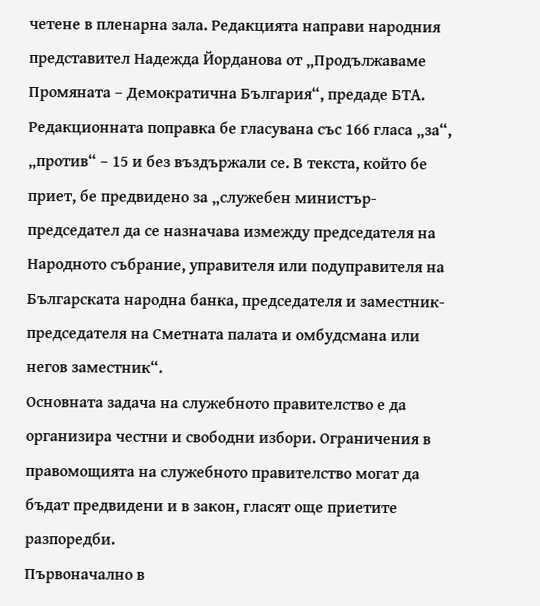четене в пленарна зала. Редакцията направи народния представител Надежда Йорданова от „Продължаваме Промяната – Демократична България“, предаде БТА.
Редакционната поправка бе гласувана със 166 гласа „за“, „против“ – 15 и без въздържали се. В текста, който бе приет, бе предвидено за „служебен министър-председател да се назначава измежду председателя на Народното събрание, управителя или подуправителя на Българската народна банка, председателя и заместник-председателя на Сметната палата и омбудсмана или негов заместник“.
Основната задача на служебното правителство е да организира честни и свободни избори. Ограничения в правомощията на служебното правителство могат да бъдат предвидени и в закон, гласят още приетите разпоредби.
Първоначално в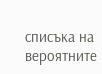списъка на вероятните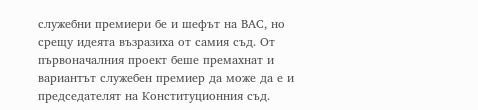служебни премиери бе и шефът на ВАС, но срещу идеята възразиха от самия съд. От първоначалния проект беше премахнат и вариантът служебен премиер да може да е и председателят на Конституционния съд.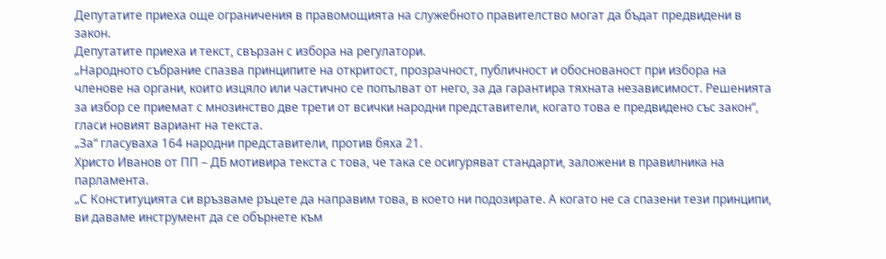Депутатите приеха още ограничения в правомощията на служебното правителство могат да бъдат предвидени в закон.
Депутатите приеха и текст, свързан с избора на регулатори.
„Народното събрание спазва принципите на откритост, прозрачност, публичност и обоснованост при избора на членове на органи, които изцяло или частично се попълват от него, за да гарантира тяхната независимост. Решенията за избор се приемат с мнозинство две трети от всички народни представители, когато това е предвидено със закон“, гласи новият вариант на текста.
„За“ гласуваха 164 народни представители, против бяха 21.
Христо Иванов от ПП – ДБ мотивира текста с това, че така се осигуряват стандарти, заложени в правилника на парламента.
„С Конституцията си връзваме ръцете да направим това, в което ни подозирате. А когато не са спазени тези принципи, ви даваме инструмент да се обърнете към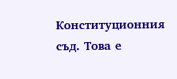Конституционния съд. Това е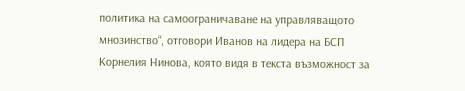политика на самоограничаване на управляващото мнозинство“, отговори Иванов на лидера на БСП Корнелия Нинова, която видя в текста възможност за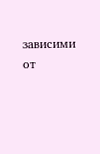зависими от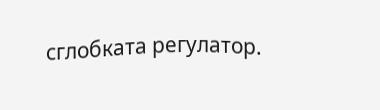сглобката регулатор.